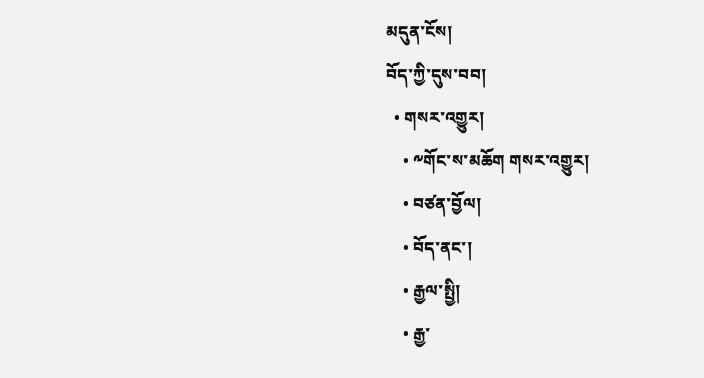མདུན་ངོས།
བོད་ཀྱི་དུས་བབ།
  • གསར་འགྱུར།
    • ༸གོང་ས་མཆོག གསར་འགྱུར།
    • བཙན་བྱོལ།
    • བོད་ནང་།
    • རྒྱལ་སྤྱི།
    • རྒྱ་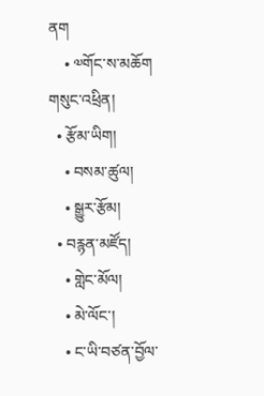ནག
    • ༧གོང་ས་མཆོག གསུང་འཕྲིན།
  • རྩོམ་ཡིག།
    • བསམ་ཚུལ།
    • སྒྱུར་རྩོམ།
  • བརྙན་མཛོད།
    • གླེང་མོལ།
    • མེ་ལོང་།
    • ང་ཡི་བཙན་བྱོལ་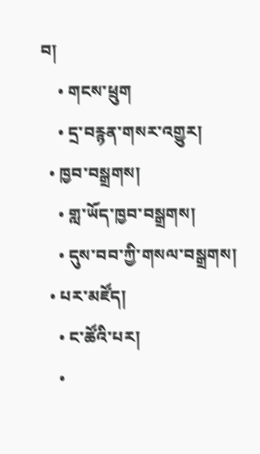བ།
    • གངས་ཕྲུག
    • དྲ་བརྙན་གསར་འགྱུར།
  • ཁྱབ་བསྒྲགས།
    • གླ་ཡོད་ཁྱབ་བསྒྲགས།
    • དུས་བབ་ཀྱི་གསལ་བསྒྲགས།
  • པར་མཛོད།
    • ང་ཚོའི་པར།
    •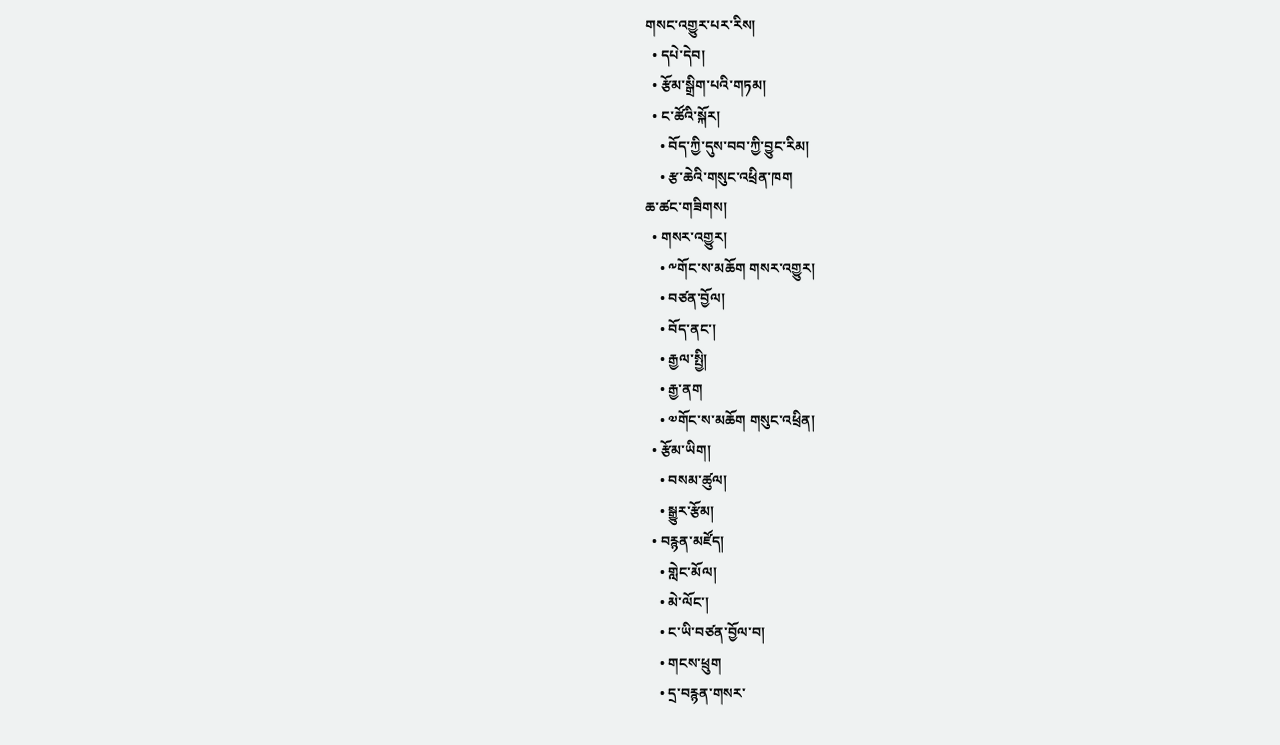གསང་འགྱུར་པར་རིས།
  • དཔེ་དེབ།
  • རྩོམ་སྒྲིག་པའི་གཏམ།
  • ང་ཚོའི་སྐོར།
    • བོད་ཀྱི་དུས་བབ་ཀྱི་བྱུང་རིམ།
    • རྩ་ཆེའི་གསུང་འཕྲིན་ཁག
ཆ་ཚང་གཟིགས།
  • གསར་འགྱུར།
    • ༸གོང་ས་མཆོག གསར་འགྱུར།
    • བཙན་བྱོལ།
    • བོད་ནང་།
    • རྒྱལ་སྤྱི།
    • རྒྱ་ནག
    • ༧གོང་ས་མཆོག གསུང་འཕྲིན།
  • རྩོམ་ཡིག།
    • བསམ་ཚུལ།
    • སྒྱུར་རྩོམ།
  • བརྙན་མཛོད།
    • གླེང་མོལ།
    • མེ་ལོང་།
    • ང་ཡི་བཙན་བྱོལ་བ།
    • གངས་ཕྲུག
    • དྲ་བརྙན་གསར་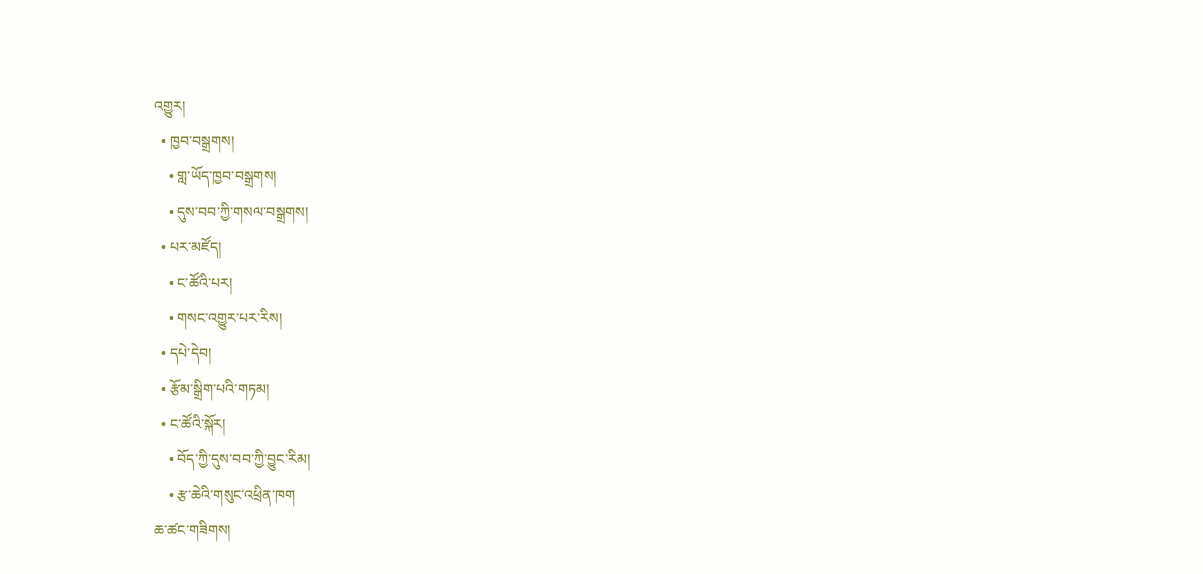འགྱུར།
  • ཁྱབ་བསྒྲགས།
    • གླ་ཡོད་ཁྱབ་བསྒྲགས།
    • དུས་བབ་ཀྱི་གསལ་བསྒྲགས།
  • པར་མཛོད།
    • ང་ཚོའི་པར།
    • གསང་འགྱུར་པར་རིས།
  • དཔེ་དེབ།
  • རྩོམ་སྒྲིག་པའི་གཏམ།
  • ང་ཚོའི་སྐོར།
    • བོད་ཀྱི་དུས་བབ་ཀྱི་བྱུང་རིམ།
    • རྩ་ཆེའི་གསུང་འཕྲིན་ཁག
ཆ་ཚང་གཟིགས།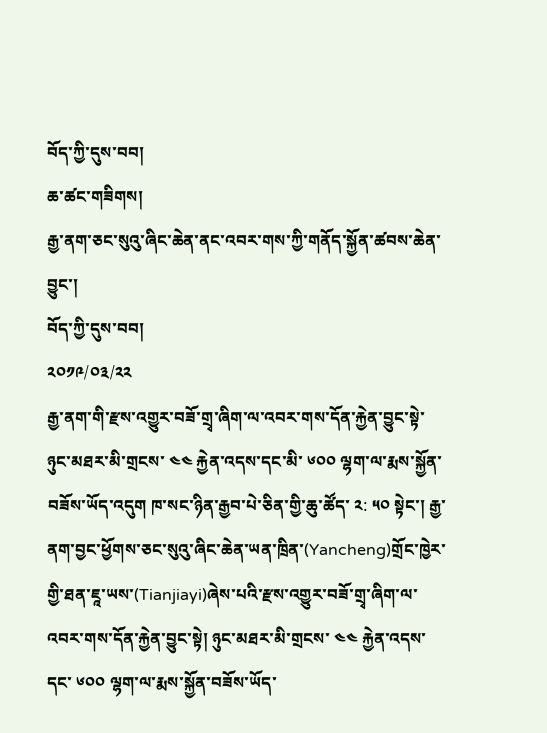བོད་ཀྱི་དུས་བབ།
ཆ་ཚང་གཟིགས།
རྒྱ་ནག་ཅང་སུའུ་ཞིང་ཆེན་ནང་འབར་གས་ཀྱི་གནོད་སྐྱོན་ཚབས་ཆེན་བྱུང་།
བོད་ཀྱི་དུས་བབ།
༢༠༡༩/༠༣/༢༢
རྒྱ་ནག་གི་རྫས་འགྱུར་བཟོ་གྲྭ་ཞིག་ལ་འབར་གས་དོན་རྐྱེན་བྱུང་སྟེ་ཉུང་མཐར་མི་གྲངས་ ༤༤ རྐྱེན་འདས་དང་མི་ ༦༠༠ ལྷག་ལ་རྨས་སྐྱོན་བཟོས་ཡོད་འདུག ཁ་སང་ཉིན་རྒྱབ་པེ་ཅིན་གྱི་ཆུ་ཚོད་ ༢: ༥༠ སྟེང་། རྒྱ་ནག་བྱང་ཕྱོགས་ཅང་སུའུ་ཞིང་ཆེན་ཡན་ཁྲིན་(Yancheng)གྲོང་ཁྱེར་གྱི་ཐན་ཇཱ་ཡས་(Tianjiayi)ཞེས་པའི་རྫས་འགྱུར་བཟོ་གྲྭ་ཞིག་ལ་འབར་གས་དོན་རྐྱེན་བྱུང་སྟེ། ཉུང་མཐར་མི་གྲངས་ ༤༤ རྐྱེན་འདས་དང་ ༦༠༠ ལྷག་ལ་རྨས་སྐྱོན་བཟོས་ཡོད་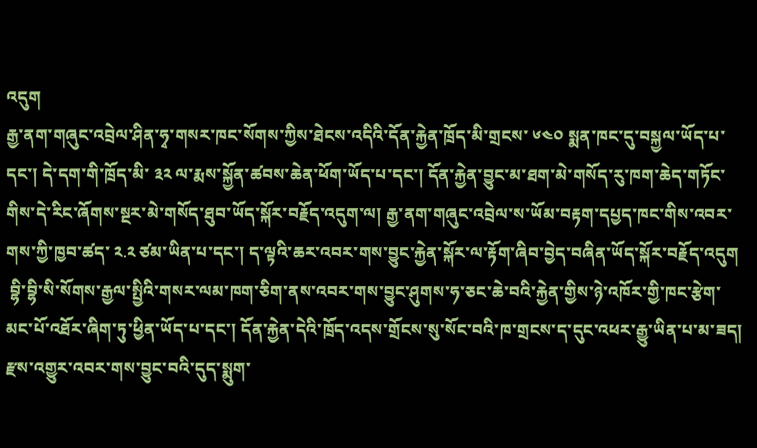འདུག
རྒྱ་ནག་གཞུང་འབྲེལ་ཤིན་ཧྭ་གསར་ཁང་སོགས་ཀྱིས་ཐེངས་འདིའི་དོན་རྐྱེན་ཁྲོད་མི་གྲངས་ ༦༤༠ སྨན་ཁང་དུ་བསྐྱལ་ཡོད་པ་དང་། དེ་དག་གི་ཁྲོད་མི་ ༣༢ ལ་རྨས་སྐྱོན་ཚབས་ཆེན་ཕོག་ཡོད་པ་དང་། དོན་རྐྱེན་བྱུང་མ་ཐག་མེ་གསོད་རུ་ཁག་ཆེད་གཏོང་གིས་དེ་རིང་ཞོགས་སྔར་མེ་གསོད་ཐུབ་ཡོད་སྐོར་བརྗོད་འདུག་ལ། རྒྱ་ནག་གཞུང་འབྲེལ་ས་ཡོམ་བརྟག་དཔྱད་ཁང་གིས་འབར་གས་ཀྱི་ཁྱབ་ཚད་ ༢.༢ ཙམ་ཡིན་པ་དང་། ད་ལྟའི་ཆར་འབར་གས་བྱུང་རྐྱེན་སྐོར་ལ་རྟོག་ཞིབ་བྱེད་བཞིན་ཡོད་སྐོར་བརྗོད་འདུག
 བྷི་བྷི་སི་སོགས་རྒྱལ་སྤྱིའི་གསར་ལམ་ཁག་ཅིག་ནས་འབར་གས་བྱུང་ཤུགས་ཧ་ཅང་ཆེ་བའི་རྐྱེན་གྱིས་ཉེ་འཁོར་གྱི་ཁང་རྩེག་མང་པོ་འཐོར་ཞིག་ཏུ་ཕྱིན་ཡོད་པ་དང་། དོན་རྐྱེན་དེའི་ཁྲོད་འདས་གྲོངས་སུ་སོང་བའི་ཁ་གྲངས་ད་དུང་འཕར་རྒྱུ་ཡིན་པ་མ་ཟད། རྫས་འགྱུར་འབར་གས་བྱུང་བའི་དུད་སྨུག་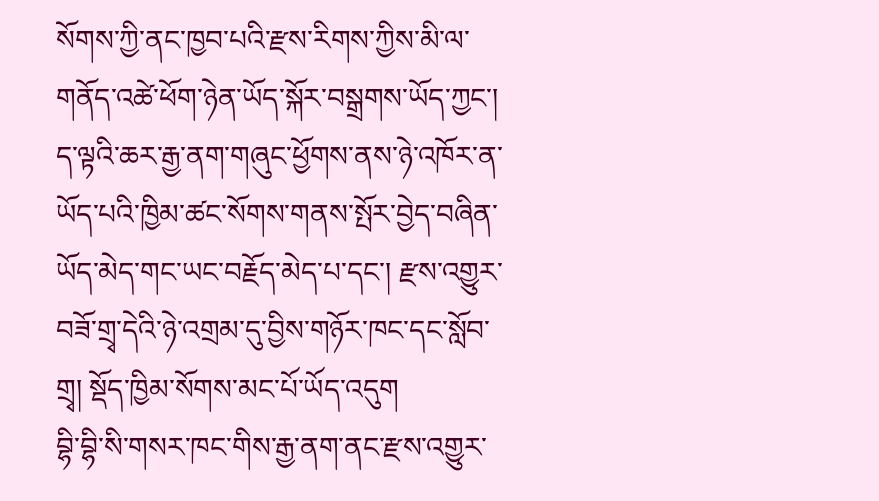སོགས་ཀྱི་ནང་ཁྱབ་པའི་རྫས་རིགས་ཀྱིས་མི་ལ་གནོད་འཚེ་ཕོག་ཉེན་ཡོད་སྐོར་བསྒྲགས་ཡོད་ཀྱང་། ད་ལྟའི་ཆར་རྒྱ་ནག་གཞུང་ཕྱོགས་ནས་ཉེ་འཁོར་ན་ཡོད་པའི་ཁྱིམ་ཚང་སོགས་གནས་སྤོར་བྱེད་བཞིན་ཡོད་མེད་གང་ཡང་བརྗོད་མེད་པ་དང་། རྫས་འགྱུར་བཟོ་གྲྭ་དེའི་ཉེ་འགྲམ་དུ་བྱིས་གཉོར་ཁང་དང་སློབ་གྲྭ། སྡོད་ཁྱིམ་སོགས་མང་པོ་ཡོད་འདུག
བྷི་བྷི་སི་གསར་ཁང་གིས་རྒྱ་ནག་ནང་རྫས་འགྱུར་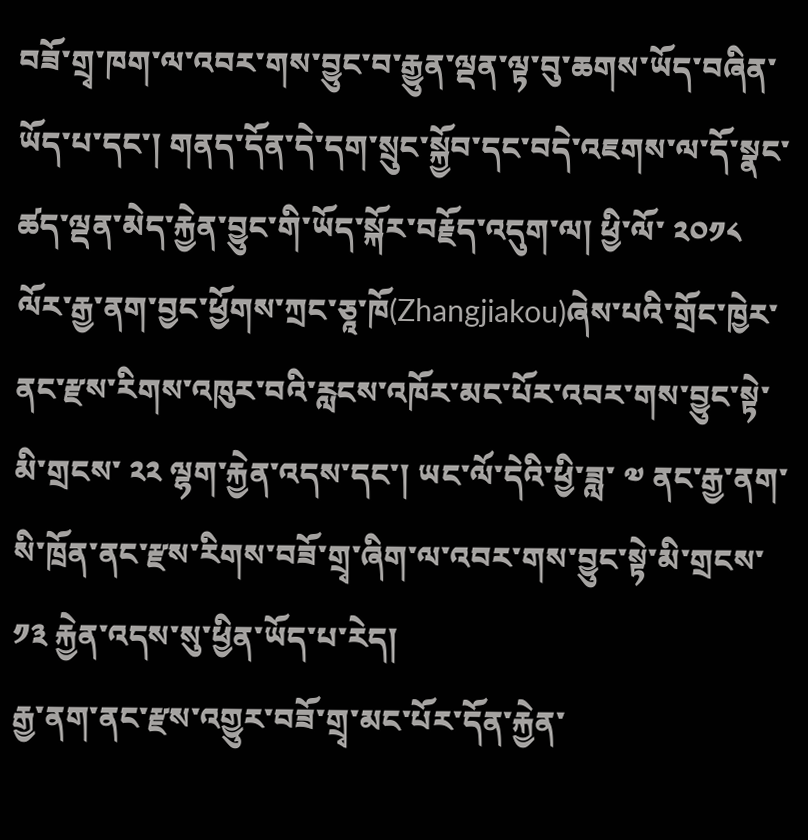བཟོ་གྲྭ་ཁག་ལ་འབར་གས་བྱུང་བ་རྒྱུན་ལྡན་ལྟ་བུ་ཆགས་ཡོད་བཞིན་ཡོད་པ་དང་། གནད་དོན་དེ་དག་སྲུང་སྐྱོབ་དང་བདེ་འཇགས་ལ་དོ་སྣང་ཚད་ལྡན་མེད་རྐྱེན་བྱུང་གི་ཡོད་སྐོར་བརྗོད་འདུག་ལ། ཕྱི་ལོ་ ༢༠༡༨ ལོར་རྒྱ་ནག་བྱང་ཕྱོགས་ཀྲང་ཅཱ་ཁོ(Zhangjiakou)ཞེས་པའི་གྲོང་ཁྱེར་ནང་རྫས་རིགས་འཁུར་བའི་རླངས་འཁོར་མང་པོར་འབར་གས་བྱུང་སྟེ་མི་གྲངས་ ༢༢ ལྷག་རྐྱེན་འདས་དང་། ཡང་ལོ་དེའི་ཕྱི་ཟླ་ ༧ ནང་རྒྱ་ནག་སི་ཁྲོན་ནང་རྫས་རིགས་བཟོ་གྲྭ་ཞིག་ལ་འབར་གས་བྱུང་སྟེ་མི་གྲངས་ ༡༣ རྐྱེན་འདས་སུ་ཕྱིན་ཡོད་པ་རེད།
རྒྱ་ནག་ནང་རྫས་འགྱུར་བཟོ་གྲྭ་མང་པོར་དོན་རྐྱེན་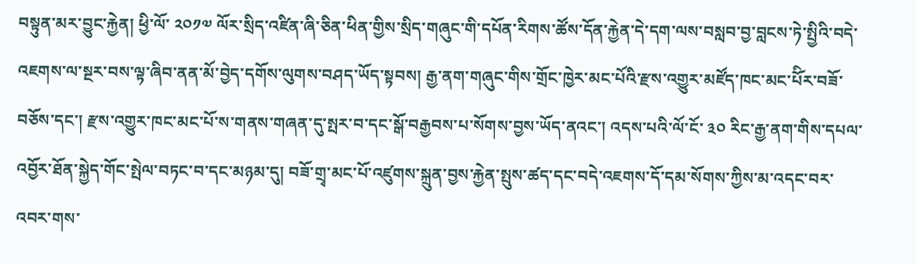བསྟུན་མར་བྱུང་རྐྱེན། ཕྱི་ལོ་ ༢༠༡༧ ལོར་སྲིད་འཛིན་ཞི་ཅིན་ཕིན་གྱིས་སྲིད་གཞུང་གི་དཔོན་རིགས་ཚོས་དོན་རྐྱེན་དེ་དག་ལས་བསླབ་བྱ་བླངས་ཏེ་སྤྱིའི་བདེ་འཇགས་ལ་སྔར་བས་ལྟ་ཞིབ་ནན་མོ་བྱེད་དགོས་ལུགས་བཤད་ཡོད་སྟབས། རྒྱ་ནག་གཞུང་གིས་གྲོང་ཁྱེར་མང་པོའི་རྫས་འགྱུར་མཛོད་ཁང་མང་པོིར་བཟོ་བཅོས་དང་། རྫས་འགྱུར་ཁང་མང་པོ་ས་གནས་གཞན་དུ་སྤར་བ་དང་སྒོ་བརྒྱབས་པ་སོགས་བྱས་ཡོད་ནའང་། འདས་པའི་ལོ་ངོ་ ༣༠ རིང་རྒྱ་ནག་གིས་དཔལ་འབྱོར་ཐོན་སྐྱེད་གོང་སྤེལ་བཏང་བ་དང་མཉམ་དུ། བཟོ་གྲྭ་མང་པོ་འཛུགས་སྐྲུན་བྱས་རྐྱེན་སྤུས་ཚད་དང་བདེ་འཇགས་དོ་དམ་སོགས་ཀྱིས་མ་འདང་བར་འབར་གས་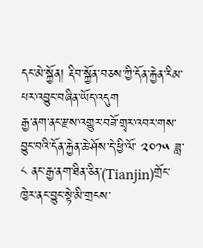དང་མེ་སྐྱོན། རྡིབ་སྐྱོན་བཅས་ཀྱི་དོན་རྐྱེན་རིམ་པར་འབྱུང་བཞིན་ཡོད་འདུག
རྒྱ་ནག་ནང་རྫས་འགྱུར་བཟོ་གྲྭར་འབར་གས་བྱུང་བའི་དོན་རྐྱེན་ཆེ་ཤོས་དེ་ཕྱི་ལོ་ ༢༠༡༥ ཟླ་ ༨ ནང་རྒྱ་ནག་ཐིན་ཅིན་(Tianjin)གྲོང་ཁྱེར་ནང་བྱུང་སྟེ་མི་གྲངས་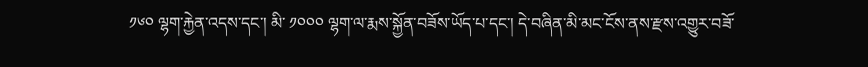༡༦༠ ལྷག་རྐྱེན་འདས་དང་། མི་ ༡༠༠༠ ལྷག་ལ་རྨས་སྐྱོན་བཟོས་ཡོད་པ་དང་། དེ་བཞིན་མི་མང་ངོས་ནས་རྫས་འགྱུར་བཟོ་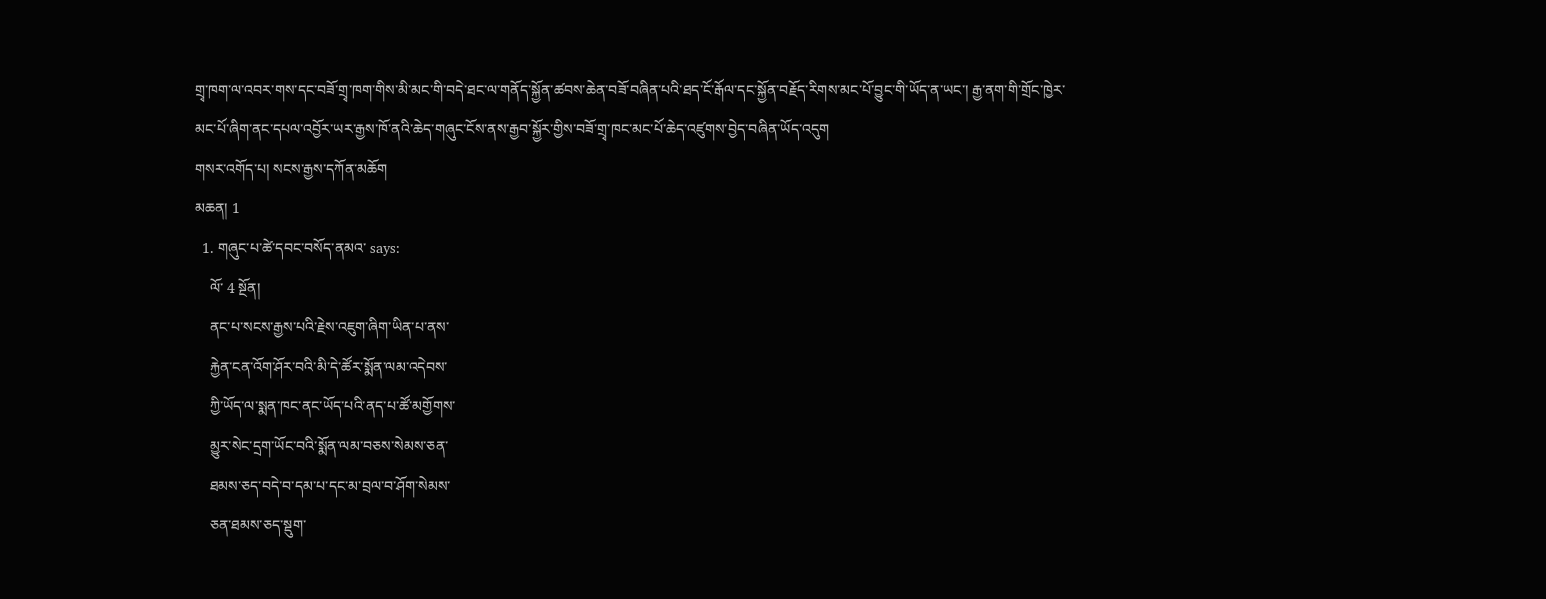གྲྭ་ཁག་ལ་འབར་གས་དང་བཟོ་གྲྭ་ཁག་གིས་མི་མང་གི་བདེ་ཐང་ལ་གནོད་སྐྱོན་ཚབས་ཆེན་བཟོ་བཞིན་པའི་ཐད་ངོ་རྒོལ་དང་སྐྱོན་བརྗོད་རིགས་མང་པོ་བྱུང་གི་ཡོད་ན་ཡང་། རྒྱ་ནག་གི་གྲོང་ཁྱེར་མང་པོ་ཞིག་ནང་དཔལ་འབྱོར་ཡར་རྒྱས་ཁོ་ནའི་ཆེད་གཞུང་ངོས་ནས་རྒྱབ་སྐྱོར་གྱིས་བཟོ་གྲྭ་ཁང་མང་པོ་ཆེད་འཛུགས་བྱེད་བཞིན་ཡོད་འདུག
གསར་འགོད་པ། སངས་རྒྱས་དཀོན་མཆོག
མཆན། 1
  1. གཞུང་པ་ཚེ་དབང་བསོད་ནམའ་ says:
    ལོ་ 4 སྔོན།
    ནང་པ་སངས་རྒྱས་པའི་རྗེས་འཇུག་ཞིག་ཡིན་པ་ནས་
    རྐྱེན་ངན་འོག་ཤོར་བའི་མི་དེ་ཚོར་སྨོན་ལམ་འདེབས་
    ཀྱི་ཡོད་ལ་སྨན་ཁང་ནང་ཡོད་པའི་ནད་པ་ཚོ་མགྱོགས་
    མྱུར་སེང་དྲག་ཡོང་བའི་སྨོན་ལམ་བཅས་སེམས་ཅན་
    ཐམས་ཅད་བདེ་བ་དམ་པ་དང་མ་བྲལ་བ་ཤོག་སེམས་
    ཅན་ཐམས་ཅད་སྡུག་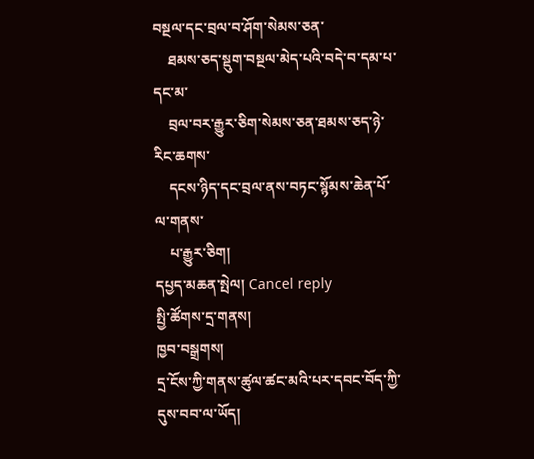བསྔལ་དང་བྲལ་བ་ཤོག་སེམས་ཅན་
    ཐམས་ཅད་སྡུག་བསྔལ་མེད་པའི་བདེ་བ་དམ་པ་དང་མ་
    བྲལ་བར་རྒྱུར་ཅིག་སེམས་ཅན་ཐམས་ཅད་ཉེ་རིང་ཆགས་
    དངས་ཉིད་དང་བྲལ་ནས་བཏང་སྙོམས་ཆེན་པོ་ལ་གནས་
    པ་རྒྱུར་ཅིག།
དཔྱད་མཆན་སྤེལ། Cancel reply
སྤྱི་ཚོགས་དྲ་གནས།
ཁྱབ་བསྒྲགས།
དྲ་ངོས་ཀྱི་གནས་ཚུལ་ཚང་མའི་པར་དབང་བོད་ཀྱི་དུས་བབ་ལ་ཡོད།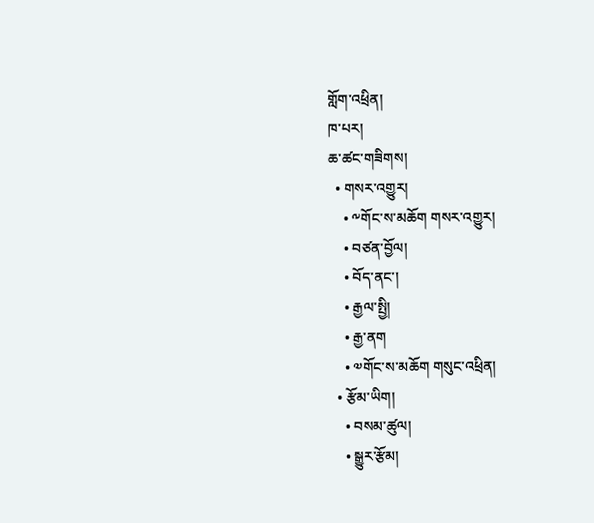གློག་འཕྲིན།
ཁ་པར།
ཆ་ཚང་གཟིགས།
  • གསར་འགྱུར།
    • ༸གོང་ས་མཆོག གསར་འགྱུར།
    • བཙན་བྱོལ།
    • བོད་ནང་།
    • རྒྱལ་སྤྱི།
    • རྒྱ་ནག
    • ༧གོང་ས་མཆོག གསུང་འཕྲིན།
  • རྩོམ་ཡིག།
    • བསམ་ཚུལ།
    • སྒྱུར་རྩོམ།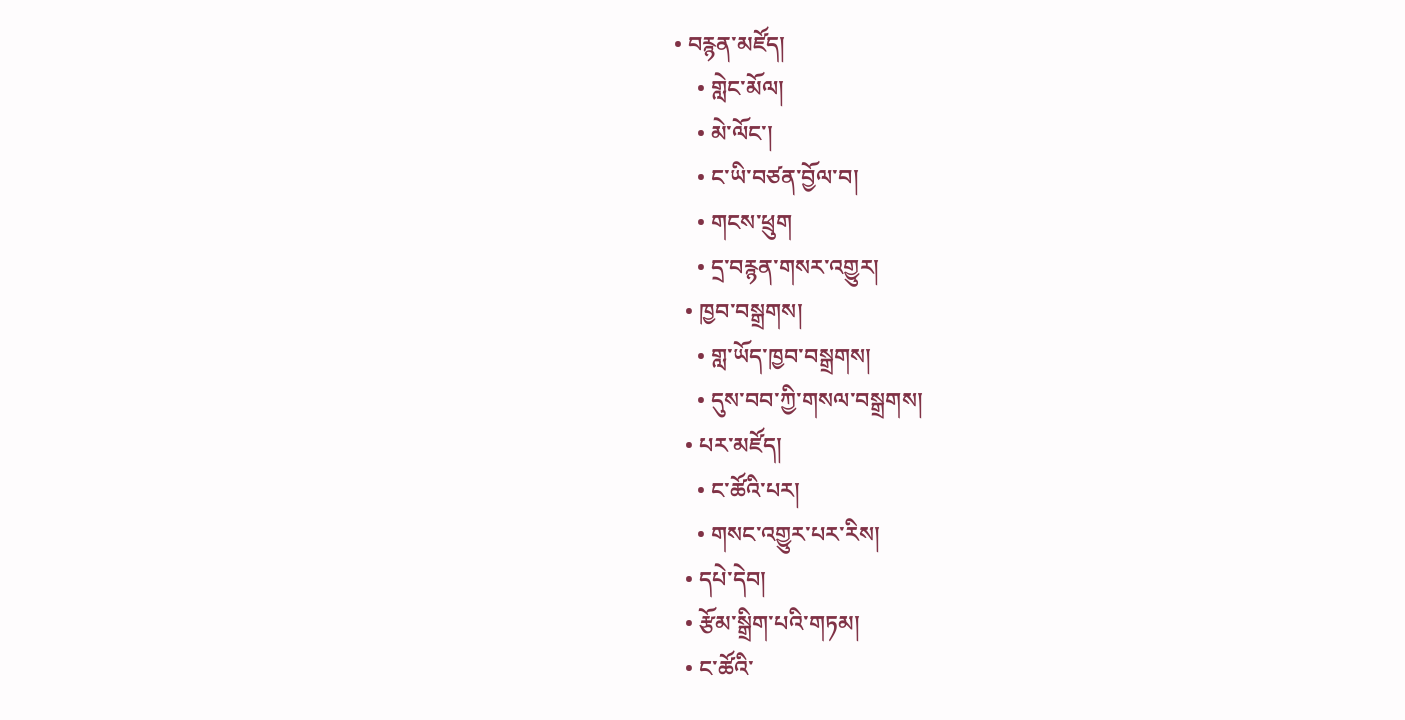• བརྙན་མཛོད།
    • གླེང་མོལ།
    • མེ་ལོང་།
    • ང་ཡི་བཙན་བྱོལ་བ།
    • གངས་ཕྲུག
    • དྲ་བརྙན་གསར་འགྱུར།
  • ཁྱབ་བསྒྲགས།
    • གླ་ཡོད་ཁྱབ་བསྒྲགས།
    • དུས་བབ་ཀྱི་གསལ་བསྒྲགས།
  • པར་མཛོད།
    • ང་ཚོའི་པར།
    • གསང་འགྱུར་པར་རིས།
  • དཔེ་དེབ།
  • རྩོམ་སྒྲིག་པའི་གཏམ།
  • ང་ཚོའི་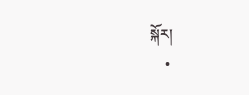སྐོར།
    •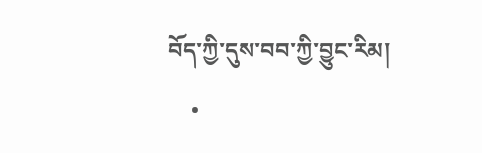བོད་ཀྱི་དུས་བབ་ཀྱི་བྱུང་རིམ།
    •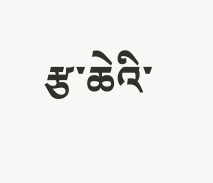རྩ་ཆེའི་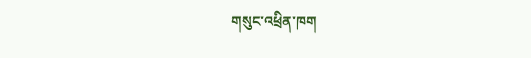གསུང་འཕྲིན་ཁག